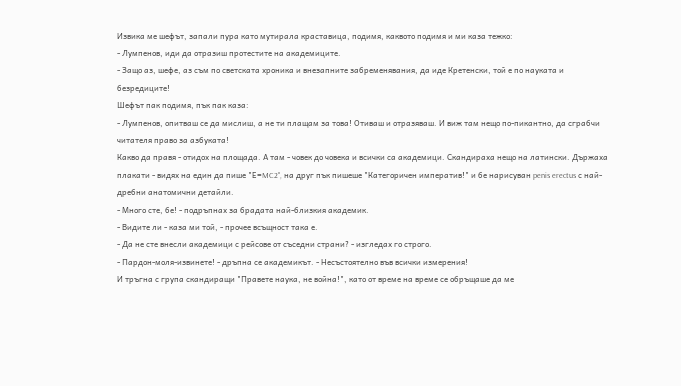Извика ме шефът, запали пура като мутирала краставица, подимя, каквото подимя и ми каза тежко:
- Лумпенов, иди да отразиш протестите на академиците.
- Защо аз, шефе, аз съм по светската хроника и внезапните забременявания, да иде Кретенски, той е по науката и безредиците!
Шефът пак подимя, пък пак каза:
- Лумпенов, опитваш се да мислиш, а не ти плащам за това! Отиваш и отразяваш. И виж там нещо по-пикантно, да сграбчи читателя право за азбуката!
Какво да правя - отидох на площада. А там - човек до човека и всички са академици. Скандираха нещо на латински. Държаха плакати - видях на един да пише "Е=MC2", на друг пък пишеше "Категоричен императив!" и бе нарисуван penis erectus с най-дребни анатомични детайли.
- Много сте, бе! - подръпнах за брадата най-близкия академик.
- Видите ли - каза ми той, - прочее всъщност така е.
- Да не сте внесли академици с рейсове от съседни страни? - изгледах го строго.
- Пардон-моля-извинете! - дръпна се академикът. - Несъстоятелно във всички измерения!
И тръгна с група скандиращи "Правете наука, не война!", като от време на време се обръщаше да ме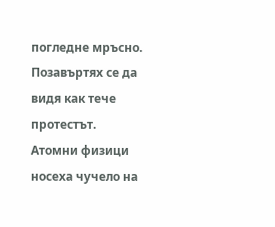погледне мръсно.
Позавъртях се да видя как тече протестът.
Атомни физици носеха чучело на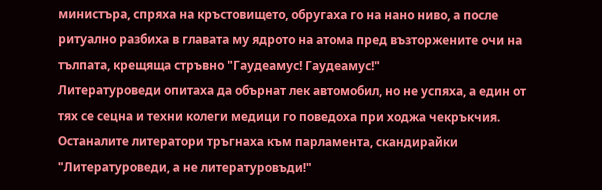министъра, спряха на кръстовището, обругаха го на нано ниво, а после ритуално разбиха в главата му ядрото на атома пред възторжените очи на тълпата, крещяща стръвно "Гаудеамус! Гаудеамус!"
Литературоведи опитаха да обърнат лек автомобил, но не успяха, а един от тях се сецна и техни колеги медици го поведоха при ходжа чекръкчия. Останалите литератори тръгнаха към парламента, скандирайки "Литературоведи, а не литературовъди!"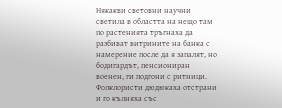Някакви световни научни светила в областта на нещо там по растенията тръгнаха да разбиват витрините на банка с намерение после да я запалят, но бодигардът, пенсиониран военен, ги подгони с ритници. Фолклористи дюдюкаха отстрани и го кълняха със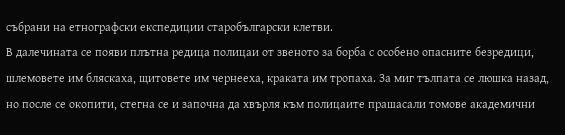събрани на етнографски експедиции старобългарски клетви.
В далечината се появи плътна редица полицаи от звеното за борба с особено опасните безредици, шлемовете им бляскаха, щитовете им чернееха, краката им тропаха. За миг тълпата се люшка назад, но после се окопити, стегна се и започна да хвърля към полицаите прашасали томове академични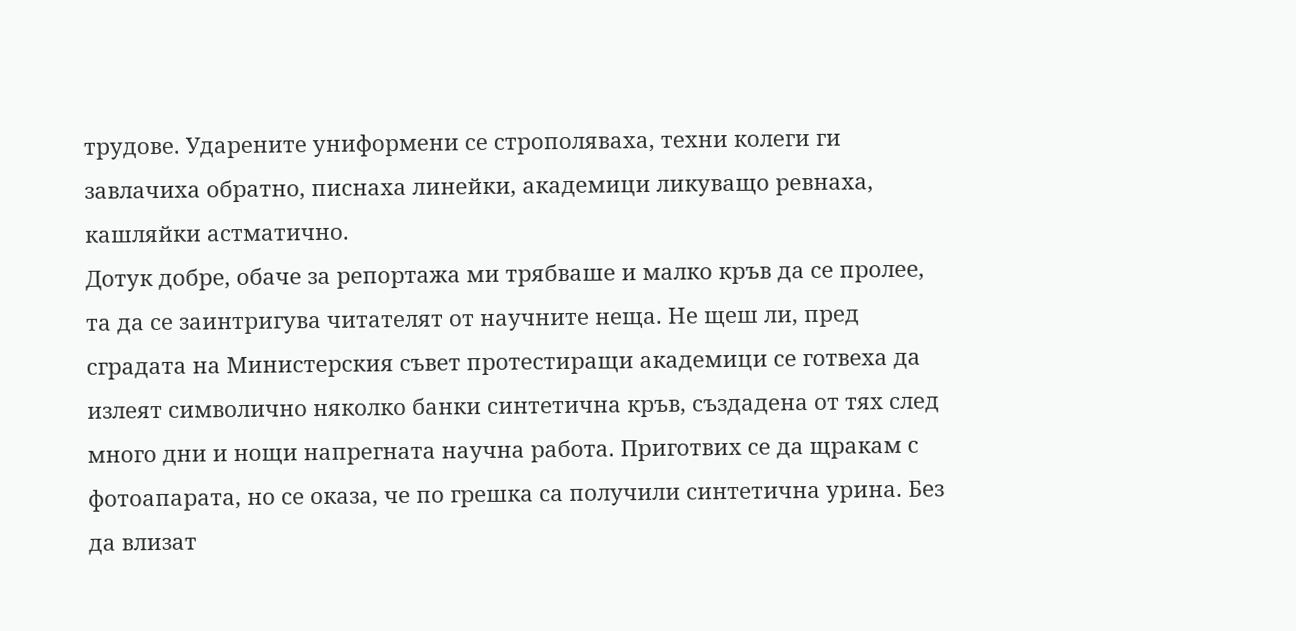трудове. Ударените униформени се строполяваха, техни колеги ги завлачиха обратно, писнаха линейки, академици ликуващо ревнаха, кашляйки астматично.
Дотук добре, обаче за репортажа ми трябваше и малко кръв да се пролее, та да се заинтригува читателят от научните неща. Не щеш ли, пред сградата на Министерския съвет протестиращи академици се готвеха да излеят символично няколко банки синтетична кръв, създадена от тях след много дни и нощи напрегната научна работа. Приготвих се да щракам с фотоапарата, но се оказа, че по грешка са получили синтетична урина. Без да влизат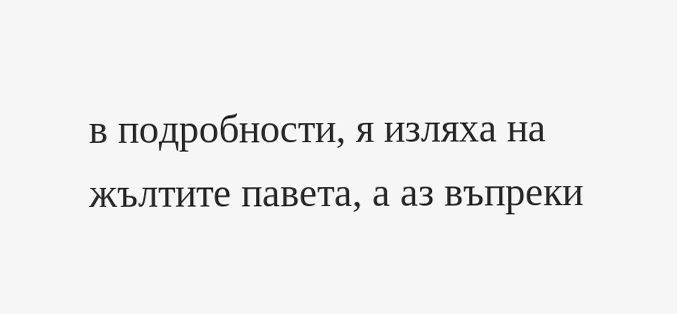в подробности, я изляха на жълтите павета, а аз въпреки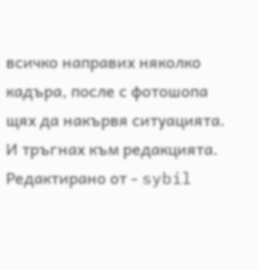всичко направих няколко кадъра, после с фотошопа щях да накървя ситуацията.
И тръгнах към редакцията.
Редактирано от - sybil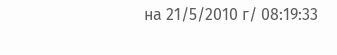на 21/5/2010 г/ 08:19:33